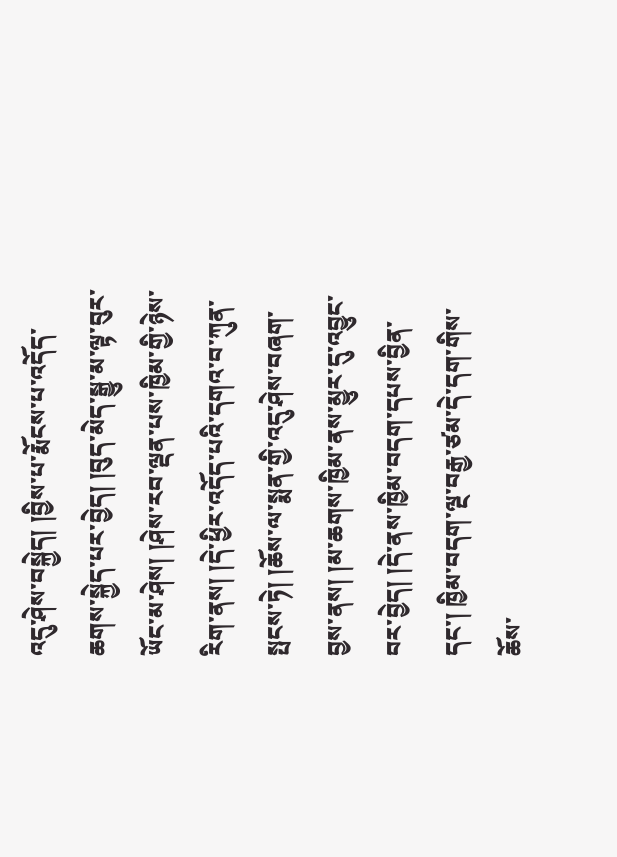འདུ་ཤེས་བསྐྱེད། །བྱིས་པ་རྨོངས་པ་འདོད་ཆགས་སྐྱེད་པར་བྱེད། །བུད་མེད་སྒྱུ་མ་ལྟ་བུར་ཡོང་མ་ཤེས། །ཤེས་རབ་ལྡན་པས་ཁྱིམ་གྱི་ཉེས་རིག་ནས། །དེ་ཕྱིར་འདོད་པའི་དགའ་བ་ཀུན་སྤངས་ཏེ། །ཆོས་ལ་སྨན་གྱི་འདུ་ཤེས་བཞག་བྱས་ནས། །མ་ཆགས་ཁྱིམ་ནས་མྱུར་དུ་འབྱུང་བར་བྱེད། །དེ་ནས་ཁྱིམ་བདག་དཔས་བྱིན་དང་། ཁྱིམ་བདག་ལྔ་བརྒྱ་ཙམ་དེ་དག་གིས་ཆོས་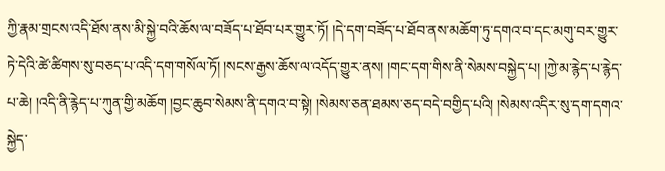ཀྱི་རྣམ་གྲངས་འདི་ཐོས་ནས་མི་སྐྱེ་བའི་ཆོས་ལ་བཟོད་པ་ཐོབ་པར་གྱུར་ཏོ། །དེ་དག་བཟོད་པ་ཐོབ་ནས་མཆོག་ཏུ་དགའ་བ་དང་མགུ་བར་གྱུར་ཏེ་དེའི་ཚེ་ཚིགས་སུ་བཅད་པ་འདི་དག་གསོལ་ཏོ། །སངས་རྒྱས་ཆོས་ལ་འདོད་གྱུར་ནས། །གང་དག་གིས་ནི་སེམས་བསྐྱེད་པ། །ཀྱེ་མ་རྙེད་པ་རྙེད་པ་ཆེ། །འདི་ནི་རྙེད་པ་ཀུན་གྱི་མཆོག །བྱང་ཆུབ་སེམས་ནི་དགའ་བ་སྟེ། །སེམས་ཅན་ཐམས་ཅད་བདེ་བགྱིད་པའི། །སེམས་འདིར་སུ་དག་དགའ་སྐྱེད་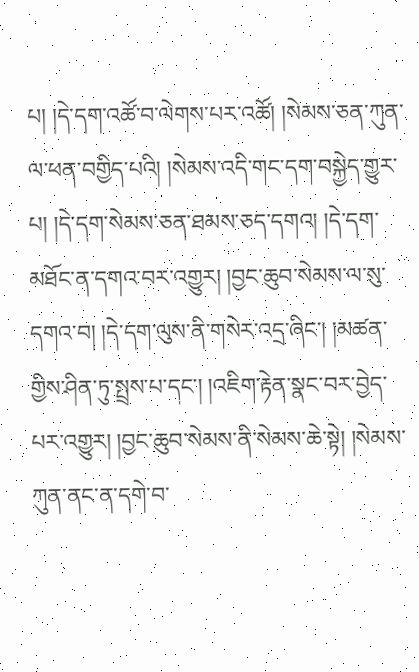པ། །དེ་དག་འཚོ་བ་ལེགས་པར་འཚོ། །སེམས་ཅན་ཀུན་ལ་ཕན་བགྱིད་པའི། །སེམས་འདི་གང་དག་བསྐྱེད་གྱུར་པ། །དེ་དག་སེམས་ཅན་ཐམས་ཅད་དགའ། །དེ་དག་མཐོང་ན་དགའ་བར་འགྱུར། །བྱང་ཆུབ་སེམས་ལ་སུ་དགའ་བ། །དེ་དག་ལུས་ནི་གསེར་འདྲ་ཞིང་། །མཚན་གྱིས་ཤིན་ཏུ་སྤྲས་པ་དང་། །འཇིག་རྟེན་སྣང་བར་བྱེད་པར་འགྱུར། །བྱང་ཆུབ་སེམས་ནི་སེམས་ཆེ་སྟེ། །སེམས་ཀུན་ནང་ན་དགེ་བ་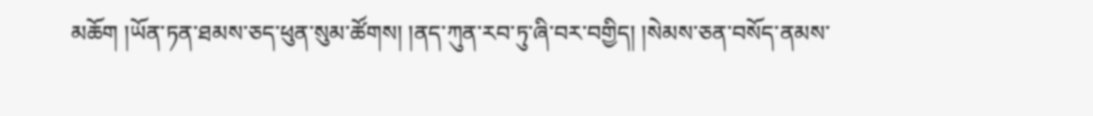མཆོག །ཡོན་ཏན་ཐམས་ཅད་ཕུན་སུམ་ཚོགས། །ནད་ཀུན་རབ་ཏུ་ཞི་བར་བགྱིད། །སེམས་ཅན་བསོད་ནམས་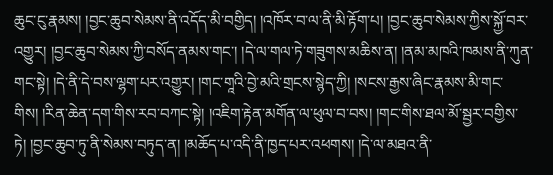ཆུང་ངུ་རྣམས། །བྱང་ཆུབ་སེམས་ནི་འདོད་མི་བགྱིད། །འཁོར་བ་ལ་ནི་མི་རྟོག་པ། །བྱང་ཆུབ་སེམས་ཀྱིས་སྐྱོ་བར་འགྱུར། །བྱང་ཆུབ་སེམས་ཀྱི་བསོད་ནམས་གང་། །དེ་ལ་གལ་ཏེ་གཟུགས་མཆིས་ན། །ནམ་མཁའི་ཁམས་ནི་ཀུན་གང་སྟེ། །དེ་ནི་དེ་བས་ལྷག་པར་འགྱུར། །གང་གཱའི་བྱེ་མའི་གྲངས་སྙེད་ཀྱི། །སངས་རྒྱས་ཞིང་རྣམས་མི་གང་གིས། །རིན་ཆེན་དག་གིས་རབ་བཀང་སྟེ། །འཇིག་རྟེན་མགོན་ལ་ཕུལ་བ་བས། །གང་གིས་ཐལ་མོ་སྦྱར་བགྱིས་ཏེ། །བྱང་ཆུབ་ཏུ་ནི་སེམས་བཏུད་ན། །མཆོད་པ་འདི་ནི་ཁྱད་པར་འཕགས། །དེ་ལ་མཐའ་ནི་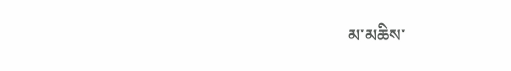མ་མཆིས་